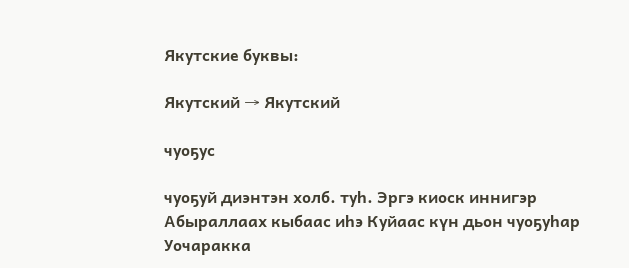Якутские буквы:

Якутский → Якутский

чуоҕус

чуоҕуй диэнтэн холб. туһ. Эргэ киоск иннигэр Абыраллаах кыбаас иһэ Куйаас күн дьон чуоҕуһар Уочаракка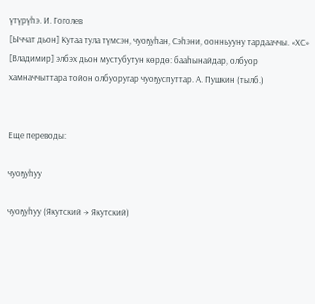үтүрүһэ. И. Гоголев
[Ыччат дьон] Кутаа тула түмсэн, чуоҕуһан, Сэһэни, оонньууну тардааччы. «ХС»
[Владимир] элбэх дьон мустубутун көрдө: бааһынайдар, олбуор хамначчыттара тойон олбуоругар чуоҕуспуттар. А. Пушкин (тылб.)


Еще переводы:

чуоҕуһуу

чуоҕуһуу (Якутский → Якутский)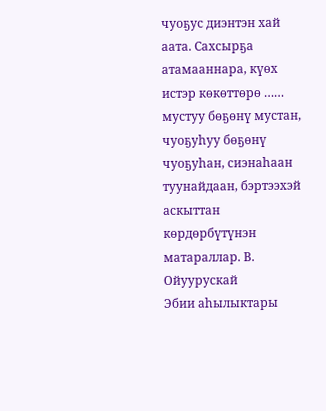чуоҕус диэнтэн хай
аата. Сахсырҕа атамааннара, күөх истэр көкөттөрө …… мустуу бөҕөнү мустан, чуоҕуһуу бөҕөнү чуоҕуһан, сиэнаһаан туунайдаан, бэртээхэй аскыттан көрдөрбүтүнэн матараллар. В. Ойуурускай
Эбии аһылыктары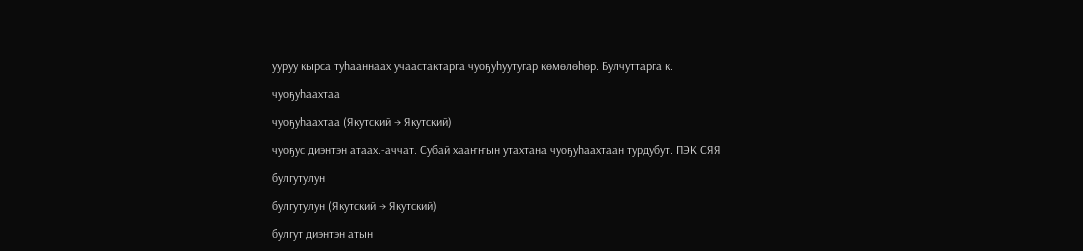ууруу кырса туһааннаах учаастактарга чуоҕуһуутугар көмөлөһөр. Булчуттарга к.

чуоҕуһаахтаа

чуоҕуһаахтаа (Якутский → Якутский)

чуоҕус диэнтэн атаах.-аччат. Субай хааҥҥын утахтана чуоҕуһаахтаан турдубут. ПЭК СЯЯ

булгутулун

булгутулун (Якутский → Якутский)

булгут диэнтэн атын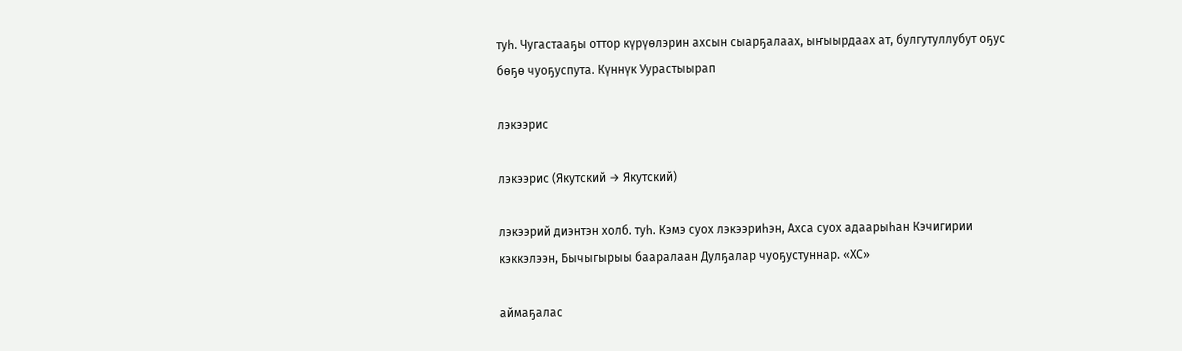туһ. Чугастааҕы оттор күрүөлэрин ахсын сыарҕалаах, ыҥыырдаах ат, булгутуллубут оҕус бөҕө чуоҕуспута. Күннүк Уурастыырап

лэкээрис

лэкээрис (Якутский → Якутский)

лэкээрий диэнтэн холб. туһ. Кэмэ суох лэкээриһэн, Ахса суох адаарыһан Кэчигирии кэккэлээн, Бычыгырыы бааралаан Дулҕалар чуоҕустуннар. «ХС»

аймаҕалас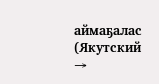аймаҕалас (Якутский →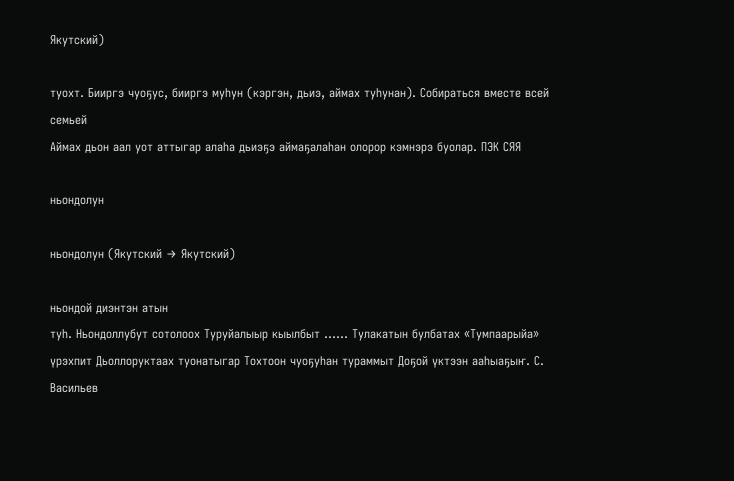Якутский)

туохт. Бииргэ чуоҕус, бииргэ муһун (кэргэн, дьиэ, аймах туһунан). Собираться вместе всей семьей
Аймах дьон аал уот аттыгар алаһа дьиэҕэ аймаҕалаһан олорор кэмнэрэ буолар. ПЭК СЯЯ

ньондолун

ньондолун (Якутский → Якутский)

ньондой диэнтэн атын
туһ. Ньондоллубут сотолоох Туруйалыыр кыылбыт …… Тулакатын булбатах «Тумпаарыйа» үрэхпит Дьоллоруктаах туонатыгар Тохтоон чуоҕуһан тураммыт Доҕой үктээн ааһыаҕыҥ. С. Васильев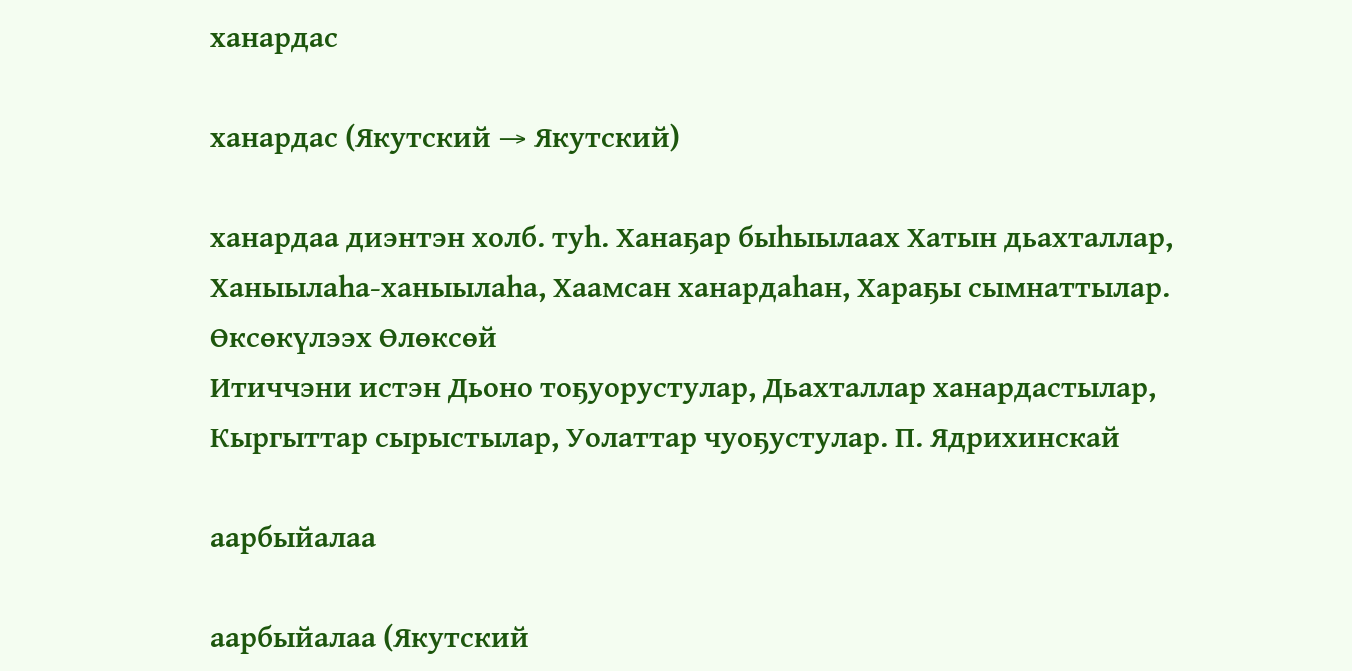ханардас

ханардас (Якутский → Якутский)

ханардаа диэнтэн холб. туһ. Ханаҕар быһыылаах Хатын дьахталлар, Ханыылаһа-ханыылаһа, Хаамсан ханардаһан, Хараҕы сымнаттылар. Өксөкүлээх Өлөксөй
Итиччэни истэн Дьоно тоҕуорустулар, Дьахталлар ханардастылар, Кыргыттар сырыстылар, Уолаттар чуоҕустулар. П. Ядрихинскай

аарбыйалаа

аарбыйалаа (Якутский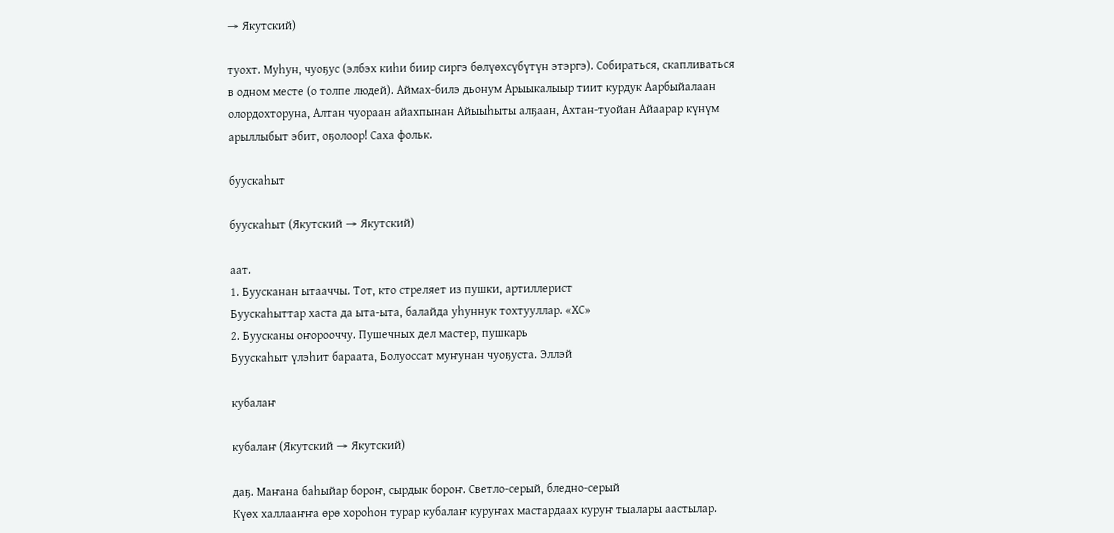→ Якутский)

туохт. Муһун, чуоҕус (элбэх киһи биир сиргэ бөлүөхсүбүтүн этэргэ). Собираться, скапливаться в одном месте (о толпе людей). Аймах-билэ дьонум Арыыкалыыр тиит курдук Аарбыйалаан олордохторуна, Алтан чуораан айахпынан Айыыһыты алҕаан, Ахтан-туойан Айаарар күнүм арыллыбыт эбит, оҕолоор! Саха фольк.

буускаһыт

буускаһыт (Якутский → Якутский)

аат.
1. Буусканан ытааччы. Тот, кто стреляет из пушки, артиллерист
Буускаһыттар хаста да ыта-ыта, балайда уһуннук тохтууллар. «ХС»
2. Буусканы оҥорооччу. Пушечных дел мастер, пушкарь
Буускаһыт үлэһит бараата, Болуоссат муҥунан чуоҕуста. Эллэй

кубалаҥ

кубалаҥ (Якутский → Якутский)

даҕ. Маҥана баһыйар бороҥ, сырдык бороҥ. Светло-серый, бледно-серый
Күөх халлааҥҥа өрө хороһон турар кубалаҥ куруҥах мастардаах куруҥ тыалары аастылар.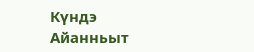Күндэ
Айанньыт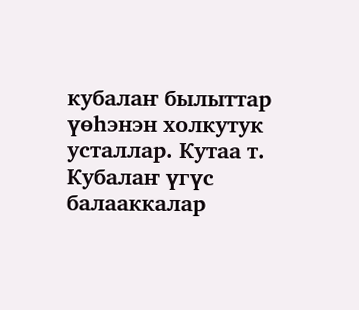кубалаҥ былыттар үөһэнэн холкутук усталлар. Кутаа т. Кубалаҥ үгүс балааккалар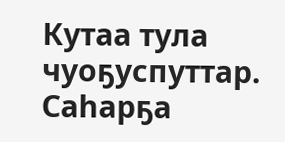Кутаа тула чуоҕуспуттар. Саһарҕа